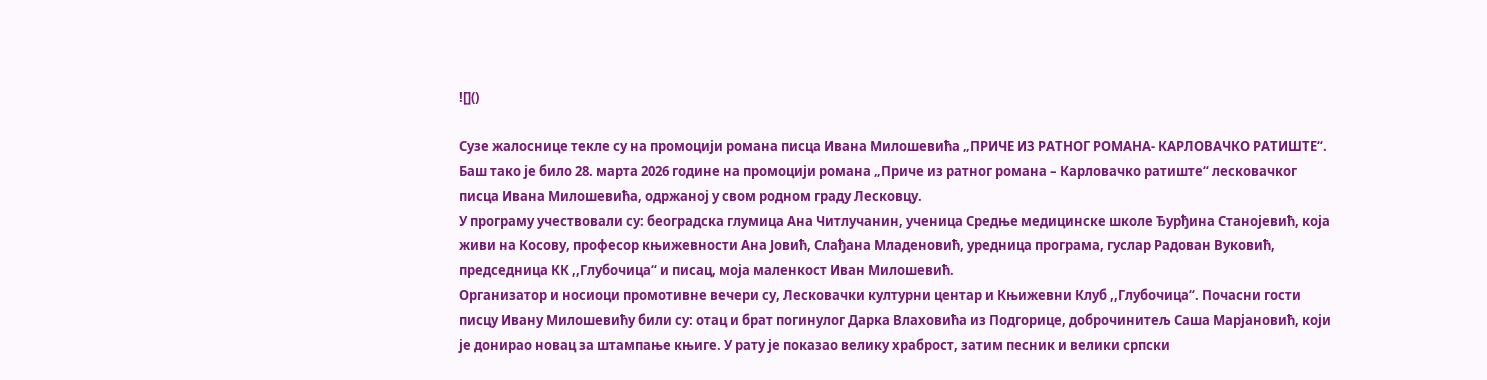![]()

Сузе жалоснице текле су на промоцији романа писца Ивана Милошевића „ПРИЧЕ ИЗ РАТНОГ РОМАНА- КАРЛОВАЧКО РАТИШТЕ“.
Баш тако је било 28. марта 2026 године на промоцији романа „Приче из ратног романа – Карловачко ратиште“ лесковачког писца Ивана Милошевића, одржаној у свом родном граду Лесковцу.
У програму учествовали су: београдска глумица Ана Читлучанин, ученица Средње медицинске школе Ђурђина Станојевић, која живи на Косову, професор књижевности Ана Јовић, Слађана Младеновић, уредница програма, гуслар Радован Вуковић, председница КК ,,Глубочица“ и писац, моја маленкост Иван Милошевић.
Организатор и носиоци промотивне вечери су, Лесковачки културни центар и Књижевни Клуб ,,Глубочица“. Почасни гости писцу Ивану Милошевићу били су: отац и брат погинулог Дарка Влаховића из Подгорице, доброчинитељ Саша Марјановић, који је донирао новац за штампање књиге. У рату је показао велику храброст, затим песник и велики српски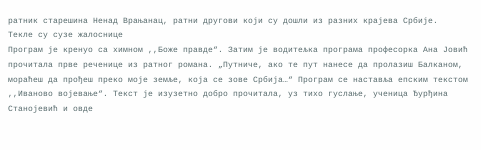ратник старешина Ненад Врањанац, ратни другови који су дошли из разних крајева Србије.
Текле су сузе жалоснице
Програм је кренуо са химном ,,Боже правде“. Затим је водитељка програма професорка Ана Јовић прочитала прве реченице из ратног романа. „Путниче, ако те пут нанесе да пролазиш Балканом, мораћеш да прођеш преко моје земље, која се зове Србија…“ Програм се наставља епским текстом ,,Иваново војевање“. Текст је изузетно добро прочитала, уз тихо гуслање, ученица Ђурђина Станојевић и овде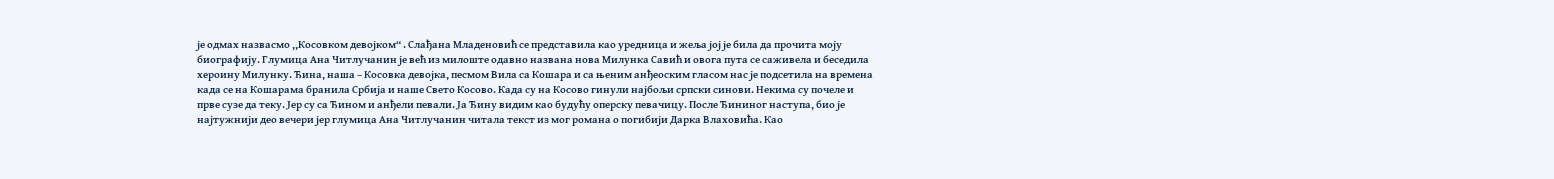је одмах назвасмо ,,Косовком девојком“ . Слађана Младеновић се представила као уредница и жеља јој је била да прочита моју биографију. Глумица Ана Читлучанин је већ из милоште одавно названа нова Милунка Савић и овога пута се саживела и беседила хероину Милунку. Ђина, наша – Косовка девојка, песмом Вила са Кошара и са њеним анђеоским гласом нас је подсетила на времена када се на Кошарама бранила Србија и наше Свето Косово. Када су на Косово гинули најбољи српски синови. Некима су почеле и прве сузе да теку. Јер су са Ђином и анђели певали. Ја Ђину видим као будућу оперску певачицу. После Ђининог наступа, био је најтужнији део вечери јер глумица Ана Читлучанин читала текст из мог романа о погибији Дарка Влаховића. Као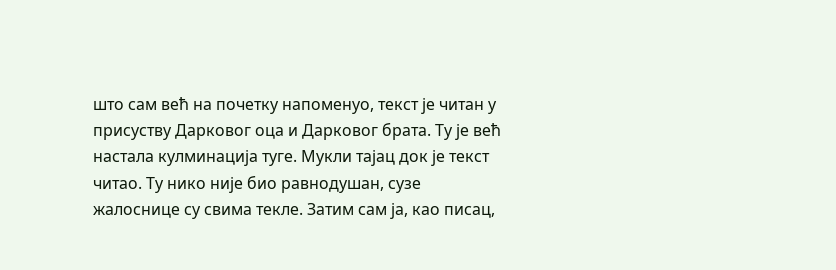што сам већ на почетку напоменуо, текст је читан у присуству Дарковог оца и Дарковог брата. Ту је већ настала кулминација туге. Мукли тајац док је текст читао. Ту нико није био равнодушан, сузе жалоснице су свима текле. Затим сам ја, као писац,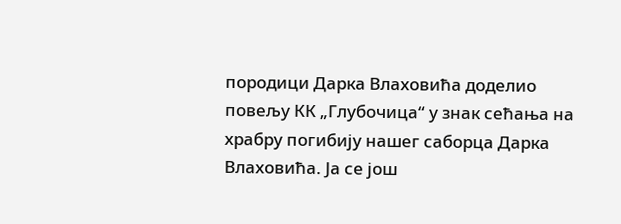породици Дарка Влаховића доделио повељу КК „Глубочица“ у знак сећања на храбру погибију нашег саборца Дарка Влаховића. Ја се још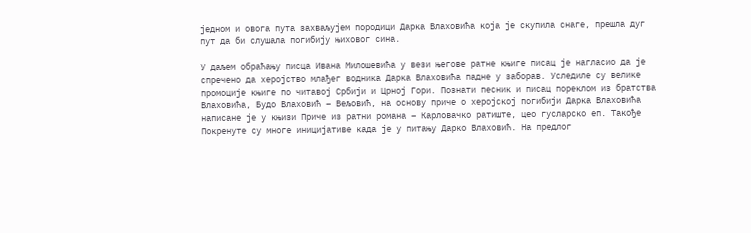једном и овога пута захваљујем породици Дарка Влаховића која је скупила снаге, прешла дуг пут да би слушала погибију њиховог сина.

У даљем обраћању писца Ивана Милошевића у вези његове ратне књиге писац је нагласио да је спречено да херојство млађег водника Дарка Влаховића падне у заборав. Уследиле су велике промоције књиге по читавој Србији и Црној Гори. Познати песник и писац пореклом из братства Влаховића, Будо Влаховић – Вељовић, на основу приче о херојској погибији Дарка Влаховића написане је у књизи Приче из ратни романа – Карловачко ратиште, цео гусларско еп. Такође Покренуте су многе иницијативе када је у питању Дарко Влаховић. На предлог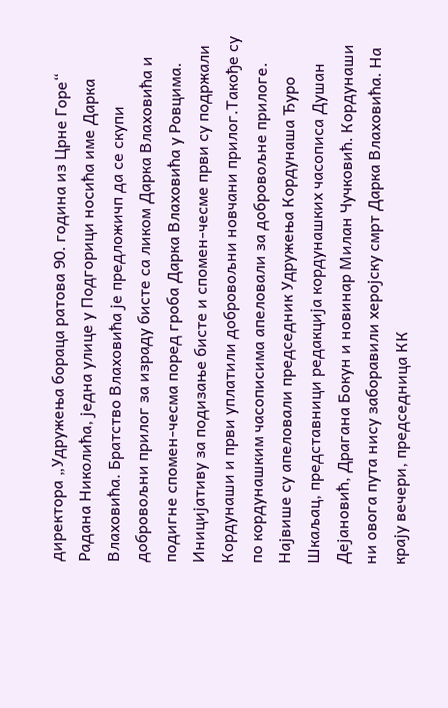директора „Удружења бораца ратова 90. година из Црне Горе“ Радана Николића, једна улице у Подгорици носића име Дарка Влаховића. Братство Влаховића је предложичп да се скупи добровољни прилог за израду бисте са ликом Дарка Влаховића и подигне спомен-чесма поред гроба Дарка Влаховића у Ровцима. Иницијативу за подизање бисте и спомен-чесме први су подржали Кордунаши и први уплатили добровољни новчани прилог.Такође су по кордунашким часописима апеловали за добровољне прилоге. Највише су апеловали председник Удружења Кордунаша Ђуро Шкаљац, представници редакција кордунашких часописа Душан Дејановић, Драгана Бокун и новинар Милан Чучковић. Кордунаши ни овога пута нису заборавили херојску смрт Дарка Влаховића. На крају вечери, председница КК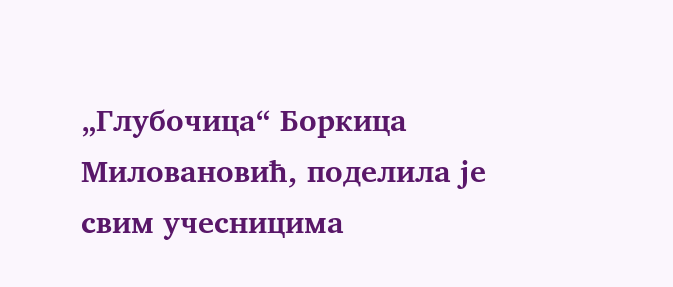„Глубочица“ Боркица Миловановић, поделила је свим учесницима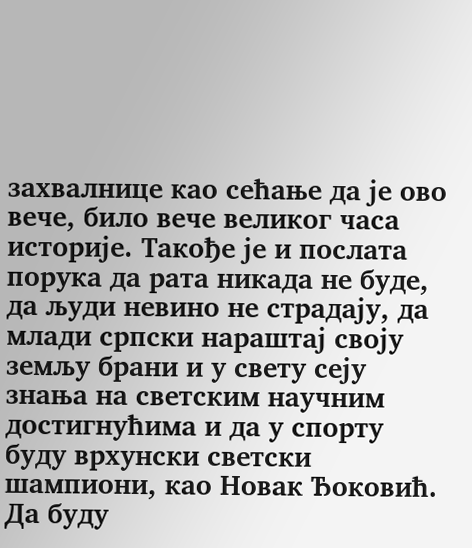захвалнице као сећање да је ово вече, било вече великог часа историје. Такође је и послата порука да рата никада не буде, да људи невино не страдају, да млади српски нараштај своју земљу брани и у свету сеју знања на светским научним достигнућима и да у спорту буду врхунски светски шампиони, као Новак Ђоковић. Да буду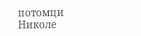потомци Николе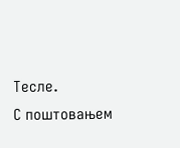Тесле.
С поштовањем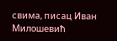свима, писац Иван Милошевић